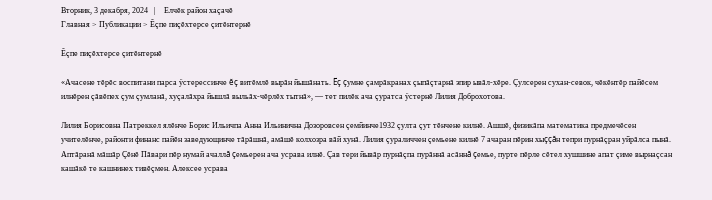Вторник, 3 декабря, 2024   |    Елчĕк район хаçачĕ
Главная > Публикации > Ĕçпе пиçĕхтерсе çитĕнтернĕ

Ĕçпе пиçĕхтерсе çитĕнтернĕ

«Ачасене тĕрĕс воспитани парса ÿстерессинче ĕç витĕмлĕ вырăн йышăнать. Ĕç çумне çамрăкранах çыпăçтарнă эпир ывăл-хĕре. Çулсерен сухан-севок, чĕкĕнтĕр пайĕсем илнĕрен çăвĕпех çум çумланă, хуçалăхра йышлă выльăх-чĕрлĕх тытнă», — тет пилĕк ача çуратса ÿстернĕ Лилия Доброхотова.

Лилия Борисовна Патреккел ялĕнче Борис Ильичпа Анна Ильинична Дозоровсен çемйинче1932 çулта çут тĕнчене килнĕ. Ашшĕ, физикăпа математика предмечĕсен учителĕнче, районти финанс пайĕн заведующинче тăрăшнă, амăшĕ колхозра вăй хунă. Лилия çураличчен çемьене килнĕ 7 ачаран пĕрин хыççăн тепри пурнăçран уйрăлса пынă. Аптăранă мăшăр Çĕнĕ Пăвари пĕр нумай ачаллă çемьерен ача усрава илнĕ. Çав тери йывăр пурнăçпа пурăннă асăннă çемье, пурте пĕрле сĕтел хушшине апат çиме вырнаçсан кашăкĕ те кашнинех тивĕçмен. Алексее усрава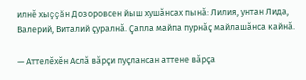илнĕ хыççăн Дозоровсен йыш хушăнсах пынă: Лилия, унтан Лида, Валерий, Виталий çуралнă. Çапла майпа пурнăç майлашăнса кайнă.

— Аттелĕхĕн Аслă вăрçи пуçлансан аттене вăрçа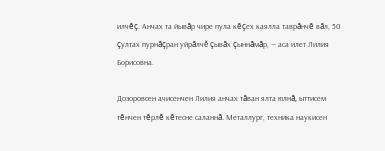илчĕç. Анчах та йывăр чире пула кĕçех каялла таврăнчĕ вăл, 50 çултах пурнăçран уйрăлчĕ çывăх çыннăмăр, — аса илет Лилия Борисовна.

Дозоровсен ачисенчен Лилия анчах тăван ялта юлнă, ыттисем тĕнчен тĕрлĕ кĕтесне саланнă. Металлург, техника наукисен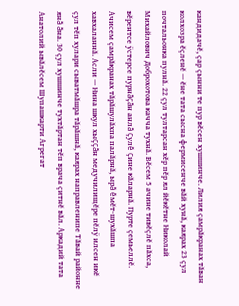кандидачĕ, çар çынни те пур вĕсен хушшинче. Лилия çамрăкранах тăван колхозра ĕçленĕ — ĕне тата сысна фермисенче вăй хунă, каярах 23 çул почтальонка пулнă. 22 çул тултарсан хĕр пĕр ял йĕкĕтне Николай Михайлович Доброхотова качча тухнă. Вĕсем 5 ачине тивĕçлĕ пăхса, вĕрентсе ÿстерсе пурнăçăн анлă çулĕ çине кăларнă. Пурте çемьеллĕ. Ачисем çамрăкранах тăрăшулăхпа палăрнă, ырă ĕмĕт-шухăшпа хавхаланнă. Асли — Нина шкул хыççăн медучилищĕре пĕлÿ илсен икĕ çул тĕп хулари сыватмăшра тăрăшнă, каярах направленипе Тăвай районне янă ăна. 30 çул хушшинче тухтăртан тĕп врача çитнĕ вăл. Аркадий тата Анатолий ывăлĕсем Шупашкарти Агрегат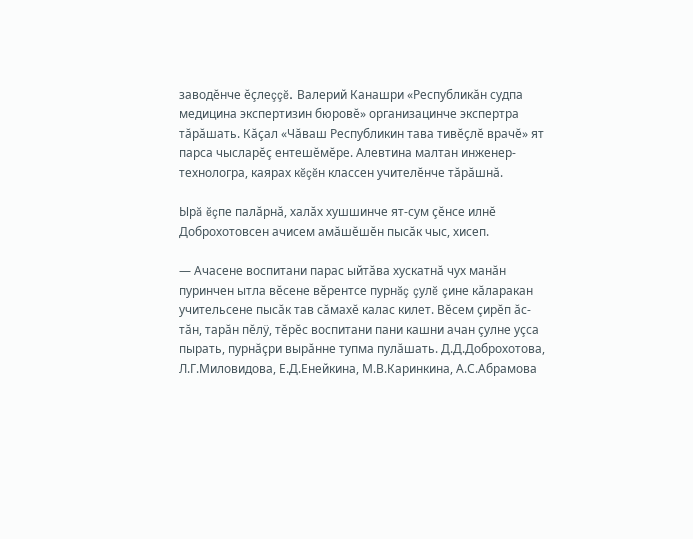заводĕнче ĕçлеççĕ. Валерий Канашри «Республикăн судпа медицина экспертизин бюровĕ» организацинче экспертра тăрăшать. Кăçал «Чăваш Республикин тава тивĕçлĕ врачĕ» ят парса чысларĕç ентешĕмĕре. Алевтина малтан инженер-технологра, каярах кĕçĕн классен учителĕнче тăрăшнă.

Ырă ĕçпе палăрнă, халăх хушшинче ят-сум çĕнсе илнĕ Доброхотовсен ачисем амăшĕшĕн пысăк чыс, хисеп.

— Ачасене воспитани парас ыйтăва хускатнă чух манăн пуринчен ытла вĕсене вĕрентсе пурнăç çулĕ çине кăларакан учительсене пысăк тав сăмахĕ калас килет. Вĕсем çирĕп ăс-тăн, тарăн пĕлÿ, тĕрĕс воспитани пани кашни ачан çулне уçса пырать, пурнăçри вырăнне тупма пулăшать. Д.Д.Доброхотова, Л.Г.Миловидова, Е.Д.Енейкина, М.В.Каринкина, А.С.Абрамова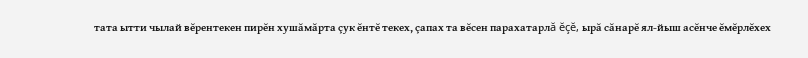тата ытти чылай вĕрентекен пирĕн хушăмăрта çук ĕнтĕ текех, çапах та вĕсен парахатарлă ĕçĕ, ырă сăнарĕ ял-йыш асĕнче ĕмĕрлĕхех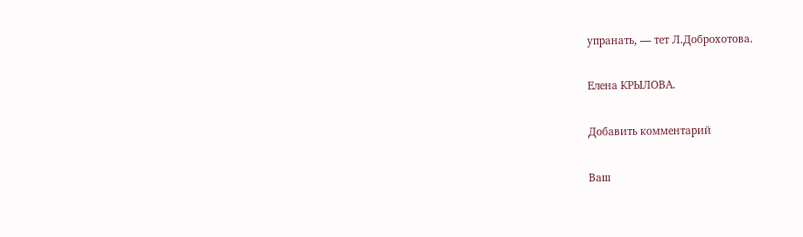упранать, — тет Л.Доброхотова.

Елена КРЫЛОВА.

Добавить комментарий

Ваш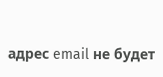адрес email не будет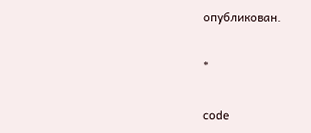опубликован.

*

code